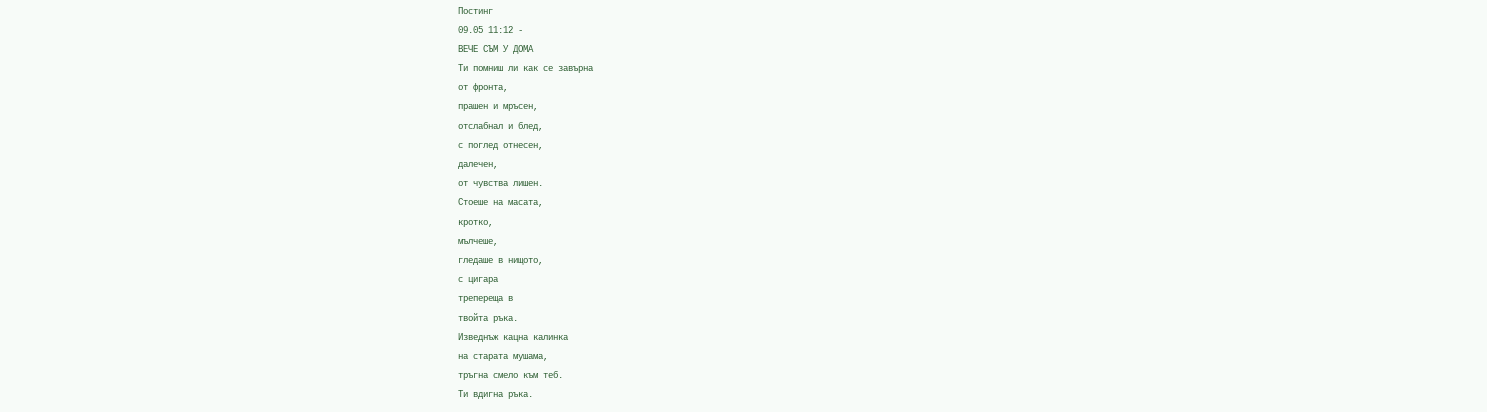Постинг
09.05 11:12 -
ВЕЧЕ СЪМ У ДОМА
Ти помниш ли как се завърна
от фронта,
прашен и мръсен,
отслабнал и блед,
с поглед отнесен,
далечен,
от чувства лишен.
Стоеше на масата,
кротко,
мълчеше,
гледаше в нищото,
с цигара
трепереща в
твойта ръка.
Изведнъж кацна калинка
на старата мушама,
тръгна смело към теб.
Ти вдигна ръка.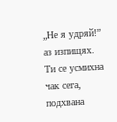„Не я удряй!”
аз изпищях.
Ти се усмихна
чак сега,
подхвана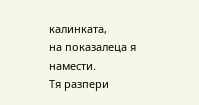калинката,
на показалеца я намести.
Тя разпери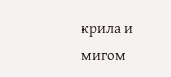крила и
мигом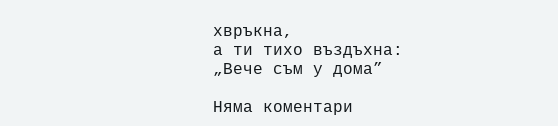хвръкна,
а ти тихо въздъхна:
„Вече съм у дома”

Няма коментари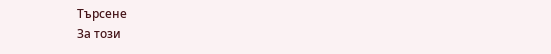Търсене
За този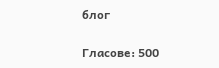блог

Гласове: 500